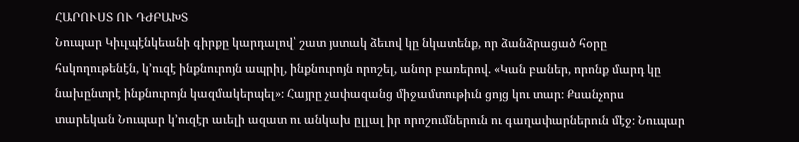ՀԱՐՈՒՍՏ ՈՒ ԴԺԲԱԽՏ
Նուպար Կիւլպէնկեանի գիրքը կարդալով՝ շատ յստակ ձեւով կը նկատենք, որ ձանձրացած հօրը հսկողութենէն, կ՚ուզէ ինքնուրոյն ապրիլ, ինքնուրոյն որոշել, անոր բառերով. «Կան բաներ, որոնք մարդ կը նախընտրէ ինքնուրոյն կազմակերպել»։ Հայրը չափազանց միջամտութիւն ցոյց կու տար։ Քսանչորս տարեկան Նուպար կ՚ուզէր աւելի ազատ ու անկախ ըլլալ իր որոշումներուն ու գաղափարներուն մէջ։ Նուպար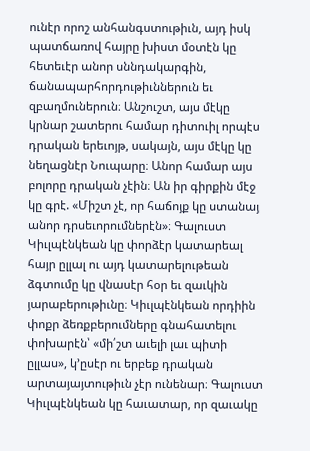ունէր որոշ անհանգստութիւն, այդ իսկ պատճառով հայրը խիստ մօտէն կը հետեւէր անոր սննդակարգին, ճանապարհորդութիւններուն եւ զբաղմուներուն։ Անշուշտ, այս մէկը կրնար շատերու համար դիտուիլ որպէս դրական երեւոյթ, սակայն, այս մէկը կը նեղացնէր Նուպարը։ Անոր համար այս բոլորը դրական չէին։ Ան իր գիրքին մէջ կը գրէ. «Միշտ չէ, որ հաճոյք կը ստանայ անոր դրսեւորումներէն»։ Գալուստ Կիւլպէնկեան կը փորձէր կատարեալ հայր ըլլալ ու այդ կատարելութեան ձգտումը կը վնասէր հօր եւ զաւկին յարաբերութիւնը։ Կիւլպէնկեան որդիին փոքր ձեռքբերումները գնահատելու փոխարէն՝ «մի՛շտ աւելի լաւ պիտի ըլլաս», կ՚ըսէր ու երբեք դրական արտայայտութիւն չէր ունենար։ Գալուստ Կիւլպէնկեան կը հաւատար, որ զաւակը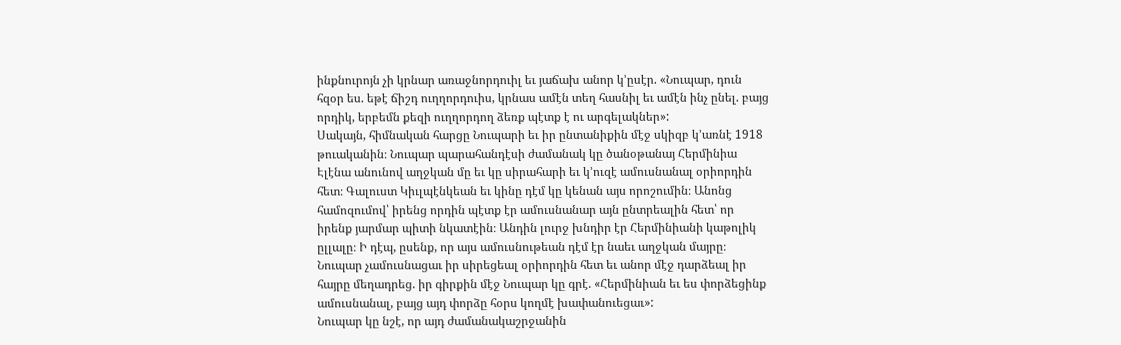ինքնուրոյն չի կրնար առաջնորդուիլ եւ յաճախ անոր կ՚ըսէր. «Նուպար, դուն հզօր ես. եթէ ճիշդ ուղղորդուիս, կրնաս ամէն տեղ հասնիլ եւ ամէն ինչ ընել. բայց որդիկ, երբեմն քեզի ուղղորդող ձեռք պէտք է ու արգելակներ»:
Սակայն, հիմնական հարցը Նուպարի եւ իր ընտանիքին մէջ սկիզբ կ՚առնէ 1918 թուականին։ Նուպար պարահանդէսի ժամանակ կը ծանօթանայ Հերմինիա Էլէնա անունով աղջկան մը եւ կը սիրահարի եւ կ՚ուզէ ամուսնանալ օրիորդին հետ։ Գալուստ Կիւլպէնկեան եւ կինը դէմ կը կենան այս որոշումին։ Անոնց համոզումով՝ իրենց որդին պէտք էր ամուսնանար այն ընտրեալին հետ՝ որ իրենք յարմար պիտի նկատէին։ Անդին լուրջ խնդիր էր Հերմինիանի կաթոլիկ ըլլալը։ Ի դէպ, ըսենք, որ այս ամուսնութեան դէմ էր նաեւ աղջկան մայրը։ Նուպար չամուսնացաւ իր սիրեցեալ օրիորդին հետ եւ անոր մէջ դարձեալ իր հայրը մեղադրեց. իր գիրքին մէջ Նուպար կը գրէ. «Հերմինիան եւ ես փորձեցինք ամուսնանալ, բայց այդ փորձը հօրս կողմէ խափանուեցաւ»:
Նուպար կը նշէ, որ այդ ժամանակաշրջանին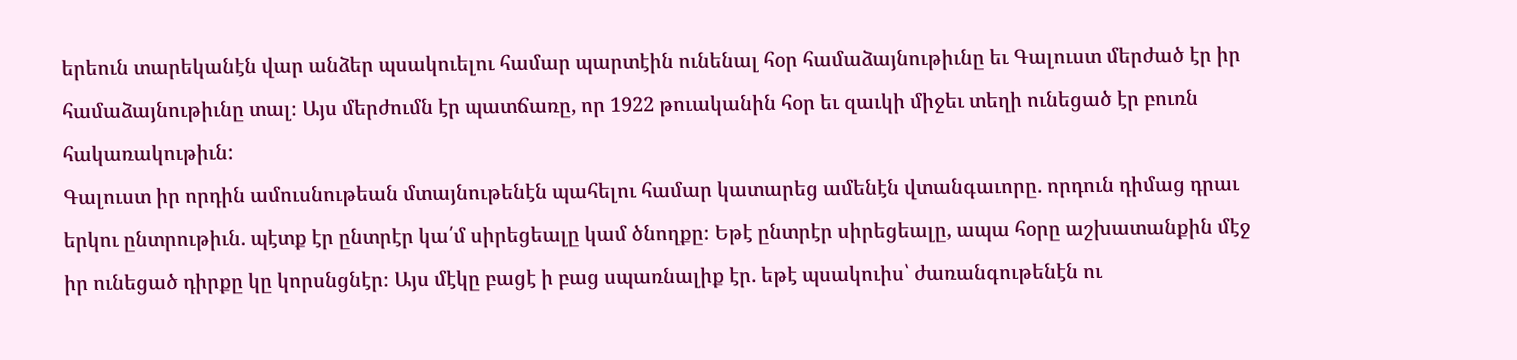երեուն տարեկանէն վար անձեր պսակուելու համար պարտէին ունենալ հօր համաձայնութիւնը եւ Գալուստ մերժած էր իր համաձայնութիւնը տալ։ Այս մերժումն էր պատճառը, որ 1922 թուականին հօր եւ զաւկի միջեւ տեղի ունեցած էր բուռն հակառակութիւն:
Գալուստ իր որդին ամուսնութեան մտայնութենէն պահելու համար կատարեց ամենէն վտանգաւորը. որդուն դիմաց դրաւ երկու ընտրութիւն. պէտք էր ընտրէր կա՛մ սիրեցեալը կամ ծնողքը։ Եթէ ընտրէր սիրեցեալը, ապա հօրը աշխատանքին մէջ իր ունեցած դիրքը կը կորսնցնէր։ Այս մէկը բացէ ի բաց սպառնալիք էր. եթէ պսակուիս՝ ժառանգութենէն ու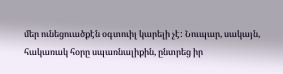մեր ունեցուածքէն օգտուիլ կարելի չէ: Նուպար, սակայն, հակառակ հօրը սպառնալիքին, ընտրեց իր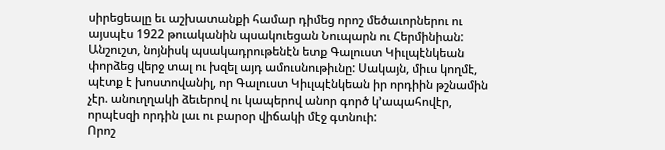սիրեցեալը եւ աշխատանքի համար դիմեց որոշ մեծաւորներու ու այսպէս 1922 թուականին պսակուեցան Նուպարն ու Հերմինիան: Անշուշտ, նոյնիսկ պսակադրութենէն ետք Գալուստ Կիւլպէնկեան փորձեց վերջ տալ ու խզել այդ ամուսնութիւնը: Սակայն, միւս կողմէ, պէտք է խոստովանիլ, որ Գալուստ Կիւլպէնկեան իր որդիին թշնամին չէր. անուղղակի ձեւերով ու կապերով անոր գործ կ՚ապահովէր, որպէսզի որդին լաւ ու բարօր վիճակի մէջ գտնուի:
Որոշ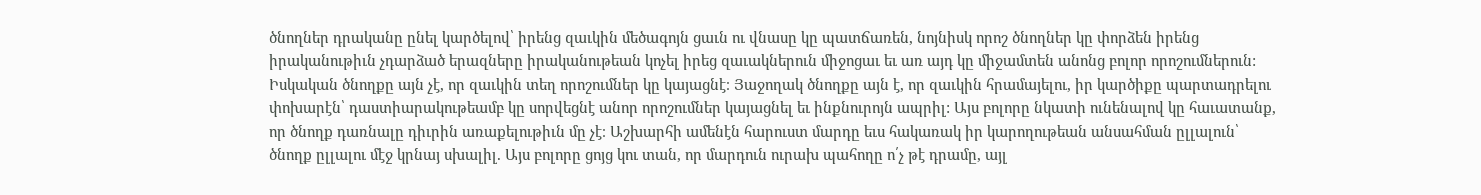ծնողներ դրականը ընել կարծելով՝ իրենց զաւկին մեծագոյն ցաւն ու վնասը կը պատճառեն, նոյնիսկ որոշ ծնողներ կը փորձեն իրենց իրականութիւն չդարձած երազները իրականութեան կոչել իրեց զաւակներուն միջոցաւ եւ առ այդ կը միջամտեն անոնց բոլոր որոշումներուն: Իսկական ծնողքը այն չէ, որ զաւկին տեղ որոշումներ կը կայացնէ։ Յաջողակ ծնողքը այն է, որ զաւկին հրամայելու, իր կարծիքը պարտադրելու փոխարէն՝ դաստիարակութեամբ կը սորվեցնէ անոր որոշումներ կայացնել եւ ինքնուրոյն ապրիլ: Այս բոլորը նկատի ունենալով կը հաւատանք, որ ծնողք դառնալը դիւրին առաքելութիւն մը չէ։ Աշխարհի ամենէն հարուստ մարդը եւս հակառակ իր կարողութեան անսահման ըլլալուն՝ ծնողք ըլլալու մէջ կրնայ սխալիլ. Այս բոլորը ցոյց կու տան, որ մարդուն ուրախ պահողը ո՛չ թէ դրամը, այլ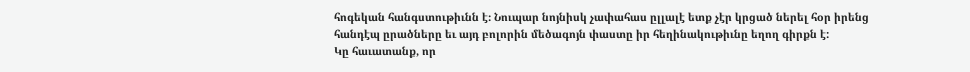հոգեկան հանգստութիւնն է։ Նուպար նոյնիսկ չափահաս ըլլալէ ետք չէր կրցած ներել հօր իրենց հանդէպ ըրածները եւ այդ բոլորին մեծագոյն փաստը իր հեղինակութիւնը եղող գիրքն է:
Կը հաւատանք, որ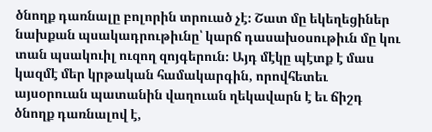ծնողք դառնալը բոլորին տրուած չէ։ Շատ մը եկեղեցիներ նախքան պսակադրութիւնը՝ կարճ դասախօսութիւն մը կու տան պսակուիլ ուզող զոյգերուն։ Այդ մէկը պէտք է մաս կազմէ մեր կրթական համակարգին, որովհետեւ այսօրուան պատանին վաղուան ղեկավարն է եւ ճիշդ ծնողք դառնալով է,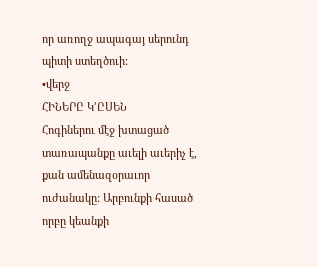որ առողջ ապագայ սերունդ պիտի ստեղծուի:
•վերջ
ՀԻՆԵՐԸ Կ՚ԸՍԵՆ
Հոգիներու մէջ խտացած տառապանքը աւելի աւերիչ է, քան ամենազօրաւոր ուժանակը: Արբունքի հասած որբը կեանքի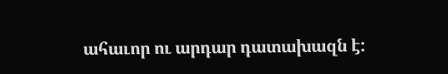ահաւոր ու արդար դատախազն է: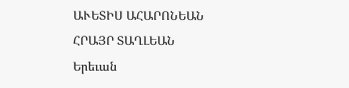ԱՒԵՏԻՍ ԱՀԱՐՈՆԵԱՆ
ՀՐԱՅՐ ՏԱՂԼԵԱՆ
Երեւան